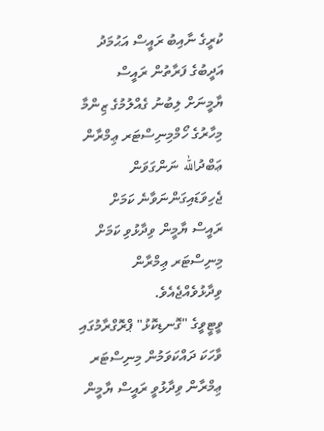ކުރީގެ ނާއިބު ރައީސް އަޙުމަދު އަދީބުގެ ފަރާތުން ރައީސް ޔާމީނަށް ލިބުނު ގެއްލުމުގެ ޒިންމާ މިހާރުގެ ހޯމްމިނިސްޓަރ ޢިމްރާން ޢަބްދުالله ނަންގަވަން ޖެހިވަޑައިގަންނަވާނެ ކަމަށް ރައީސް ޔާމީން ވިދާޅުވި ކަމަށް މިނިސްޓަރ ޢިމްރާން ވިދާޅުވެއްޖެއެވެ.
ވީޓީވީގެ "ގޮނޑިކޮޅު" ޕްރޮގްރާމުގައި ވާހަކަ ދައްކަވަމުން މިނިސްޓަރ ޢިމްރާން ވިދާޅުވީ ރައީސް ޔާމީން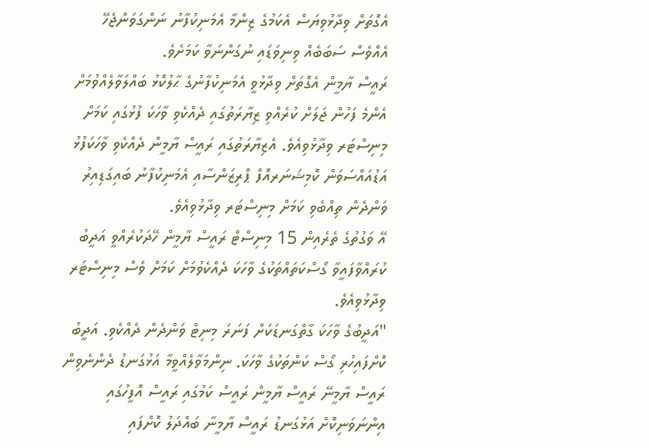އެގޮތަށް ވިދާޅުވިޔަސް އެކަމުގެ ޒިންމާ އެމަނިކުފާނު ނަންގަވަންޖެހޭ އެއްވެސް ސަބަބެއް ވިނިވަޑައި ނުގަންނަވާ ކަމަށެވެ.
ރައީސް ޔާމީން އެގޮތަށް ވިދާޅުވީ އެމަނިކުފާނުގެ ޙާލުކޮޅު ބައްލަވާލެއްވުމަށް އެންމެ ފަހުން ޖަލަށް ކުރެއްވި ޒިޔާރަތުގައި ދެއްކެވި ވާހަކަ ފުޅުގައި ކަމަށް މިނިސްޓަރ ވިދާޅުވިއެވެ. އެޒިޔާރަތުގައި ރައީސް ޔާމީން ދެއްކެވި ވާހަކަފުޅު އަޑުއައްސަވަން ކޮމިޝަނަރއޮފް ޕްރިޒަންސާއި އެމަނިކުފާނު ބައިގަޑިއިރު ވަންދެން ތިއްބެވި ކަމަށް މިނިސްޓަރ ވިދާޅުވިއެވެ.
އޭ ވަގުތުގެ ތެރެއިން 15 މިނިސްޓް ރައީސް ޔާމީން ހޭދަކުރެއްވީ އަދީބު ކުރައްވާފައީވާ ގޯސްކަތައްތަކުގެ ވާހަކަ ދެއްކެވުމަށް ކަމަށް ވެސް މިނިސްޓަރ ވިދާޅުވިއެވެ.
"އަދީބުގެ ވާހަކަ ގާތްގަނޑަކަށް ފަނަރަ މިނިޓް ވަންދެން ދެއްކެވި. އަދީބު ކޮށްފައިހުރި ގޯސް ކަންތަކުގެ ވާހަކަ. ނިންމަވާލެއްވީމާ އަޅުގަނޑު ދެންނެވިން ރައީސް ޔާމީނޭ ރައީސް ޔާމީން ރައީސް ކަމުގައި ރައީސް އޮފީހުގައި އިންނަވަނިކޮށް އަޅުގަނޑު ރައީސް ޔާމީނާ ބައްދަލު ކޮށްފައި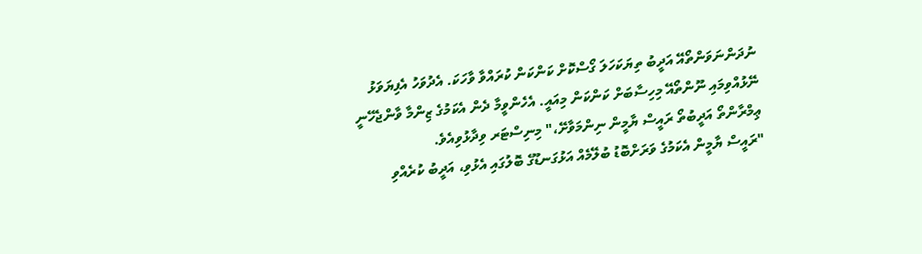ނުދަންނަވަންތޯއޭ އަދީބު ތިޔަކަހަލަ ގޯސްކޮށް ކަންކަން ކުރައްވާ ވާހަކަ. އެދުވަހު އެފިޔަވަޅު ނޭޅުއްވިމައި ނޫންތޯއޭ މިހިސާބަށް ކަންކަން މިއައީ. އެހެންވީމާ ދެން އެކަމުގެ ޒިންމާ ވާންޖެހޭނީ ޢިމްރާންތޯ އަދީބުތޯ ރައީސް ޔާމީން ނިންމަވާށޭ،" މިނިސްޓަރ ވިދާޅުވިއެވެ.
"ރައީސް ޔާމީން އެކަމުގެ ވަރަށްބޮޑު ބުލޭމެއް އަޅުގަނޑޫގެ ބޮލުގައި އެޅުވި، އަދީބު ކުރެއްވި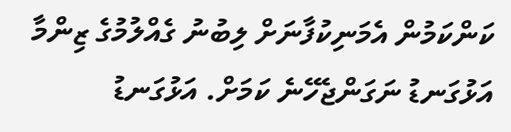ކަންކަމުން އެމަނިކުފާނަށް ލިބުނު ގެއްލުމުގެ ޒިންމާ އަޅުގަނޑު ނަގަންޖެހޭނެ ކަމަށް. އަޅުގަނޑު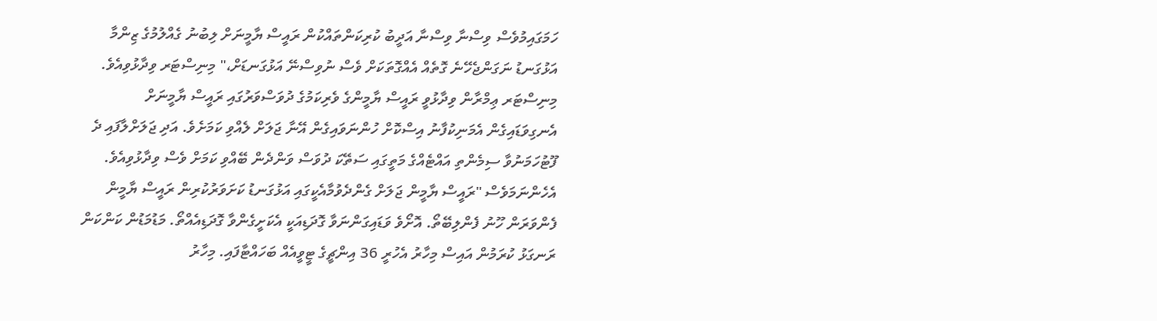ހަމަގައިމުވެސް ވިސްނާ ވިސްނާ އަދީބު ކުރިކަންތައްކުން ރައީސް ޔާމީނަށް ލިބުނު ގެއްލުމުގެ ޒިންމާ އަޅުގަނޑު ނަގަންޖެހޭނެ ގޮތެއް އެއްގޮތަކަށް ވެސް ނުވިސްނޭ އަޅުގަނޑަށް،" މިނިސްޓަރ ވިދާޅުވިއެވެ.
މިނިސްޓަރ ޢިމްރާން ވިދާޅުވީ ރައީސް ޔާމީންގެ ވެރިކަމުގެ ދުވަސްވަރުގައި ރައީސް ޔާމީނަށް އެނގިވަޑައިގެން އެމަނިކުފާނު އިސްކޮށް ހުންނަވައިގެން އޭނާ ޖަލަށް ލެއްވި ކަމަށެވެ. އަދި ޖަލަށްލާފައި ދެ ފޫޓުހަމަނުވާ ސިމެންތި އައްޓެއްގެ މަތީގައި ސަތޭކަ ދުވަސް ވަންދެން ބޭއްވި ކަމަށް ވެސް ވިދާޅުވިއެވެ. އެހެންނަމަވެސް "ރައީސް ޔާމީން ޖަލަށް ގެންދެވުމާއެކީގައި އަޅުގަނޑު ކަށަވަރުކުރިން ރައީސް ޔާމީން ފެންވަރަން ހޫނު ފެންލިބޭތޯ. އޮށޯވެ ވަޑައިގަންނަވާ ގޮދަޑިއަކީ އެކަށީގެންވާ ގޮދަޑިއެއްތޯ. މަޑުމަޑުން ކަންކަން ރަނގަޅު ކުރަމުން އައިސް މިހާރު އެހުރީ 36 އިންޗީގެ ޓީވީއެއް ބަހައްޓާފައި. މިހާރު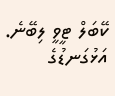ކޭބަލް ޓީވީ ލިބޭނެ. އަޅުގަނޑުގެ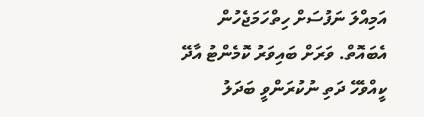އަމިއްލަ ނަފުސަށް ހިތްހަމަޖެހުން އެބައޮތް. ވަރަށް ބައިވަރު ކޮމެންޓު އާދޭ ކީއްވެހޭ ދަތި ނުކުރަންވީ ބަދަލު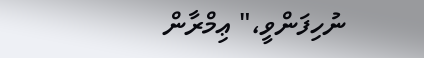ނުހިފަންވީ،" ޢިމްރާން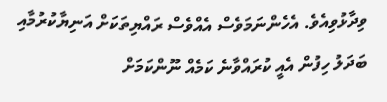ވިދާޅުވިއެވެ. އެހެންނަމަވެސް އެއްވެސް ރައްޔިތަކަށް އަނިޔާކުރުމާއި ބަދަލު ހިފުން އެއީ ކުރައްވާނެ ކަމެއް ނޫންކަމަށް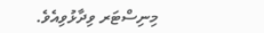މިނިސްޓަރ ވިދާޅުވިއެވެ.